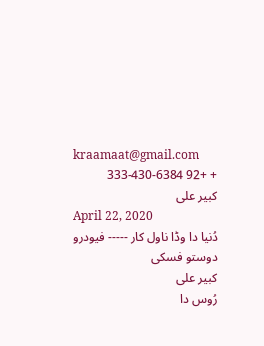kraamaat@gmail.com
+ +92 333-430-6384
کبیر علی
April 22, 2020
دُنیا دا وڈا ناول کار ----- فیودرو دوستو فسکی
کبیر علی
رُوس دا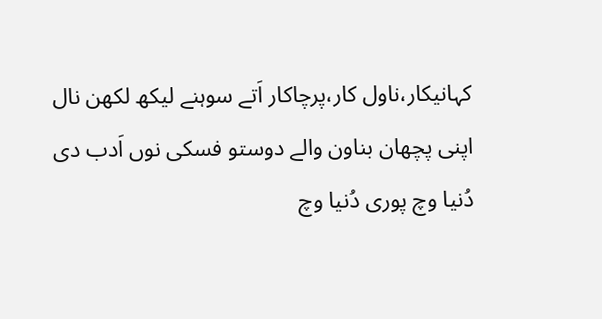کہانیکار،ناول کار،پرچاکار اَتے سوہنے لیکھ لکھن نال اپنی پچھان بناون والے دوستو فسکی نوں اَدب دی دُنیا وچ پوری دُنیا وچ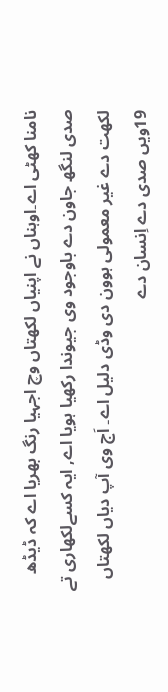نامنا کھٹی اے۔اوہناں نے اپنیاں لکھتاں وچ اجہیا رنگ بھریا اے کہ ڈیڈھ صدی لنگھ جاون دے باوجود وی جیوندا رکھیا ہویا اے, ایہ کسےلکھاری تے لکھت دے غیر معمولی ہوون دی وڈی دلیل اے۔ اَج وی آپ دیاں لکھتاں 19ویں صدی دے اِنسان دے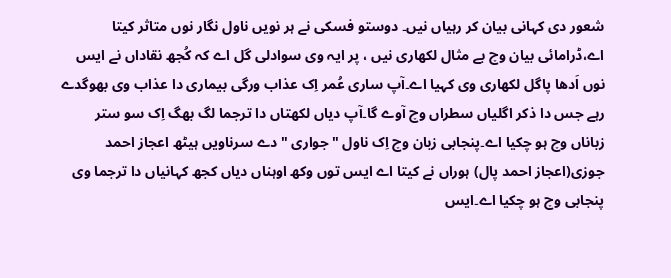شعور دی کہانی بیان کر رہیاں نیں۔ دوستو فسکی نے ہر نویں ناول نگار نوں متاثر کیتا اے،ڈرامائی بیان وچ بے مثال لکھاری نیں ، پر ایہ وی سوادلی گل اے کہ کُجھ نقاداں نے ایس نوں اَدھا پاگل لکھاری وی کہیا اے۔آپ ساری عُمر اِک عذاب ورگی بیماری دا عذاب وی بھوگدے رہے جس دا ذکر اگلیاں سطراں وچ آوے گا۔آپ دیاں لکھتاں دا ترجما لگ بھگ اِک سو ستر زباناں وچ ہو چکیا اے۔پنجابی زبان وچ اِک ناول "جواری " دے سرناویں ہیٹھ اعجاز احمد جوزی(اعجاز احمد پال) ہوراں نے کیتا اے ایس توں وکھ اوہناں دیاں کجھ کہانیاں دا ترجما وی پنجابی وچ ہو چکیا اے۔ایس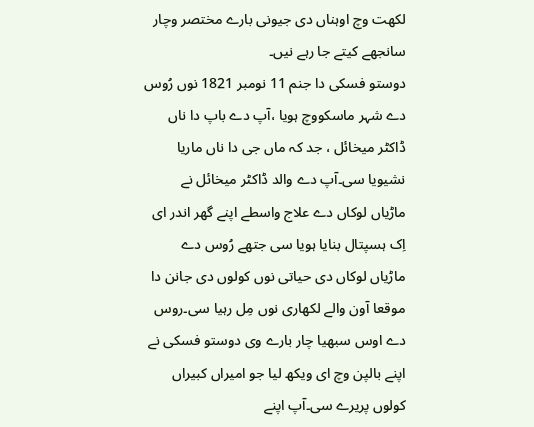لکھت وچ اوہناں دی جیونی بارے مختصر وچار سانجھے کیتے جا رہے نیں۔
دوستو فسکی دا جنم 11 نومبر 1821 نوں رُوس دے شہر ماسکووچ ہویا ،آپ دے باپ دا ناں ڈاکٹر میخائل ، جد کہ ماں جی دا ناں ماریا نشیویا سی۔آپ دے والد ڈاکٹر میخائل نے ماڑیاں لوکاں دے علاج واسطے اپنے گھر اندر ای اِک ہسپتال بنایا ہویا سی جتھے رُوس دے ماڑیاں لوکاں دی حیاتی نوں کولوں دی جانن دا موقعا آون والے لکھاری نوں مِل رہیا سی۔روس دے اوس سبھیا چار بارے وی دوستو فسکی نے اپنے بالپن وچ ای ویکھ لیا جو امیراں کبیراں کولوں پریرے سی۔آپ اپنے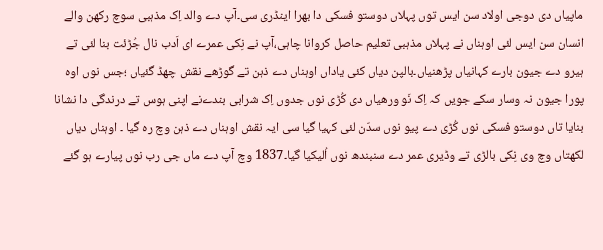ماپیاں دی دوجی اولاد سن ایس توں پہلاں دوستو فسکی دا بھرا اینڈری سی۔آپ دے والد اِک مذہبی سوچ رکھن والے انسان سن ایس لئی اوہناں نے پہلاں مذہبی تعلیم حاصل کروانا چاہی،آپ نے نِکی عمرے ای اَدب نال جُڑئت بنا لئی تے ہیرو دے جیون بارے کہانیاں پڑھنیاں۔بالپن دیاں کئی یاداں اوہناں دے ذہن تے گوڑھے نقش چھڈ گئیاں ؛جس نوں اوہ پورا جیون نہ وسار سکے جویں کہ اِک نَو ورھیاں دی کُڑی نوں جدوں اِک شرابی بندےنے اپنی ہوس تے درندگی دا نشانا بنایا تاں دوستو فسکی نوں کُڑی دے پیو نوں سدّن لئی کہیا گیا سی ایہ نقش اوہناں دے ذہن وچ رہ گیا ۔ اوہناں دیاں لکھتاں وچ وی نِکی بالڑی تے وڈیری عمر دے سنبندھ نوں اُلیکیا گیا۔1837 وچ آپ دے ماں جی رب نوں پیارے ہو گئے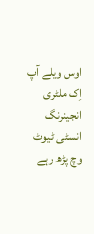اوس ویلے آپ اِک ملٹری انجینرنگ انسٹی ٹیوٹ وچ پڑھ رہے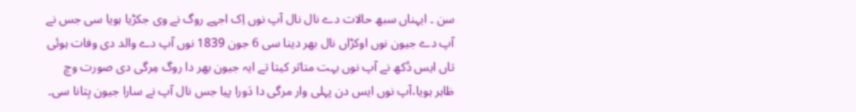سن ۔ ایہناں سبھ حالات دے نال نال آپ نوں اِک اجہے روگ نے وی جکڑیا ہویا سی جس نے آپ دے جیون نوں اوکڑاں نال بھر دینا سی 6 جون 1839 نوں آپ دے والد دی وفات ہوئی تاں ایس دُکھ نے آپ نوں بہت متاثر کیتا تے ایہ جیون بھر دا روگ مِرگی دی صورت وچ ظاہر ہویا،آپ نوں ایس دن پہلی وار مرگی دا دَورا پیا جس نال آپ نے سارا جیون بِتانا سی۔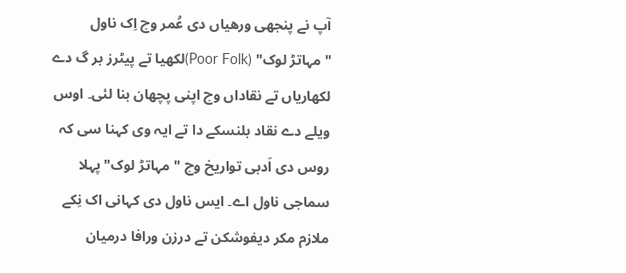آپ نے پنجھی ورھیاں دی عُمر وچ اِک ناول "مہاتڑ لوک" (Poor Folk)لکھیا تے پیٹرز بر گ دے لکھاریاں تے نقاداں وچ اپنی پچھان بنا لئی۔ اوس ویلے دے نقاد بلنسکے دا تے ایہ وی کہنا سی کہ روس دی اَدبی تواریخ وچ " مہاتڑ لوک" پہلا سماجی ناول اے۔ ایس ناول دی کہانی اک نِکے ملازم مکر دیفوشکن تے درزن ورافا درمیان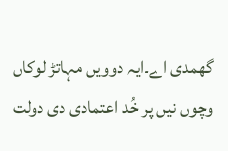گھمدی اے۔ایہ دوویں مہاتڑ لوکاں وچوں نیں پر خُد اعتمادی دی دولت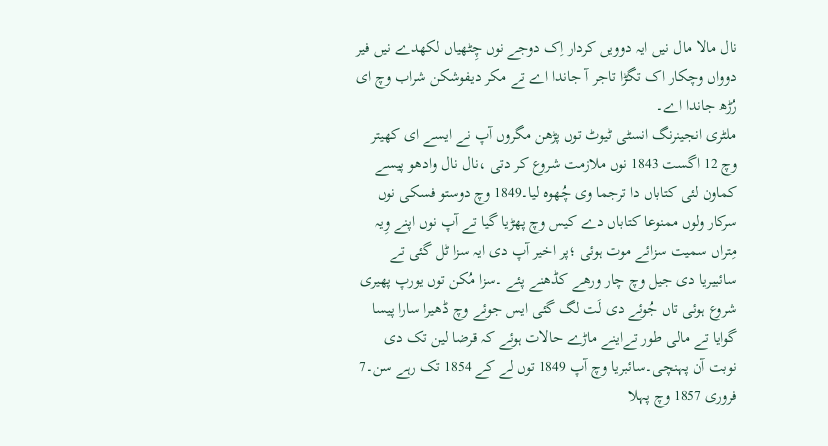نال مالا مال نیں ایہ دوویں کردار اِک دوجے نوں چِٹھیاں لکھدے نیں فیر دوواں وچکار اک تگڑا تاجر آ جاندا اے تے مکر دیفوشکن شراب وچ ای رُڑھ جاندا اے۔
ملٹری انجینرنگ انسٹی ٹیوٹ توں پڑھن مگروں آپ نے ایسے ای کھیتر وچ 12 اگست 1843 نوں ملازمت شروع کر دتی ،نال نال وادھو پیسے کماون لئی کتاباں دا ترجما وی چُھوہ لیا۔1849 وچ دوستو فسکی نوں سرکار ولوں ممنوعا کتاباں دے کیس وچ پھڑیا گیا تے آپ نوں اپنے وِیہ مِتراں سمیت سزائے موت ہوئی ؛پر اخیر آپ دی ایہ سزا ٹل گئی تے سائبیریا دی جیل وچ چار ورھے کڈھنے پئے ۔سزا مُکن توں یورپ پھیری شروع ہوئی تاں جُوئے دی لَت لگ گئی ایس جوئے وچ ڈھیرا سارا پیسا گوایا تے مالی طور تےاینے ماڑے حالات ہوئے کہ قرضا لین تک دی نوبت آن پہنچی۔سائبریا وچ آپ 1849 توں لے کے 1854 تک رہے سن۔7 فروری 1857 وچ پہلا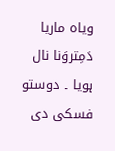ویاہ ماریا دَمِتروَنا نال ہویا ۔ دوستو فسکی دی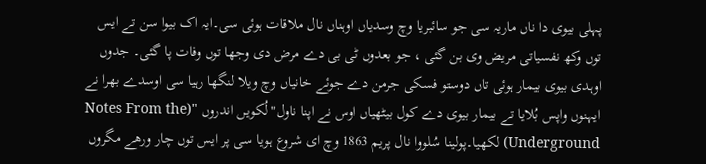پہلی بیوی دا ناں ماریہ سی جو سائبریا وچ وسدیاں اوہناں نال ملاقات ہوئی سی۔ایہ اک بیوا سن تے ایس توں وکھ نفسیاتی مریض وی بن گئی ، جو بعدوں ٹی بی دے مرض دی وجھا توں وفات پا گئی۔ جدوں اوہدی بیوی بیمار ہوئی تاں دوستو فسکی جرمن دے جوئے خانیاں وچ ویلا لنگھا رہیا سی اوسدے بھرا نے ایہنوں واپس بُلایا تے بیمار بیوی دے کول بیٹھیاں اوس نے اپنا ناول"لُکویں اندروں "(Notes From the Underground) لکھیا۔پولینا سُلووا نال پریم 1863 وچ ای شروع ہویا سی پر ایس توں چار ورھے مگروں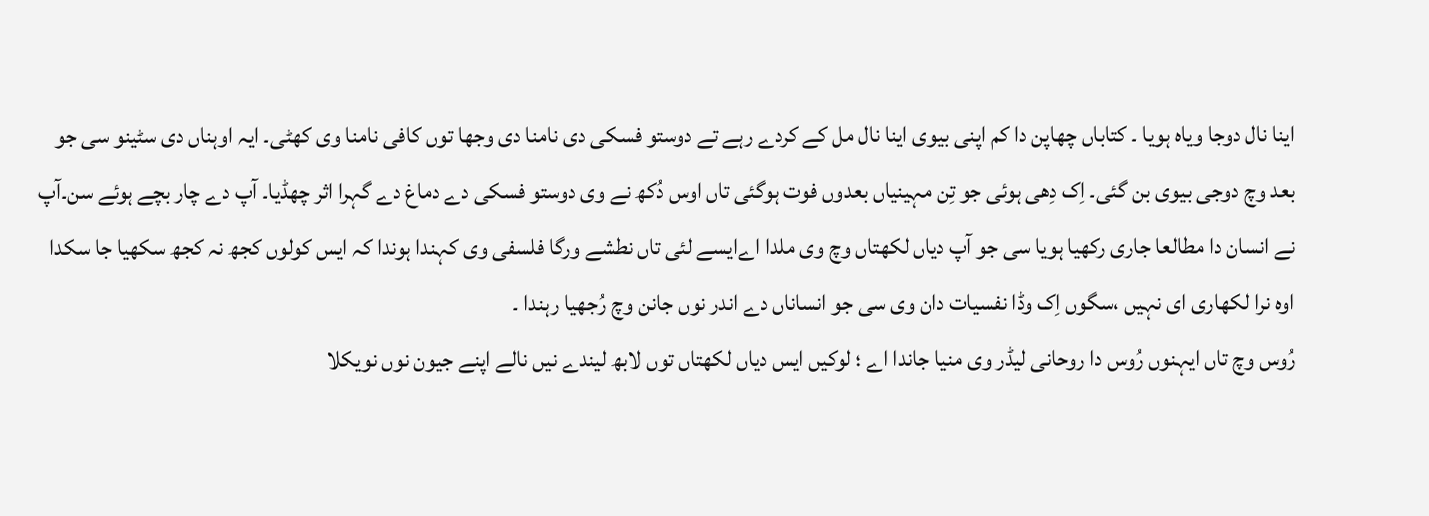اینا نال دوجا ویاہ ہویا ۔ کتاباں چھاپن دا کم اپنی بیوی اینا نال مل کے کردے رہے تے دوستو فسکی دی نامنا دی وجھا توں کافی نامنا وی کھٹی۔ ایہ اوہناں دی سٹینو سی جو بعد وچ دوجی بیوی بن گئی۔ اِک دِھی ہوئی جو تِن مہینیاں بعدوں فوت ہوگئی تاں اوس دُکھ نے وی دوستو فسکی دے دماغ دے گہرا اثر چھڈیا۔ آپ دے چار بچے ہوئے سن۔آپ نے انسان دا مطالعا جاری رکھیا ہویا سی جو آپ دیاں لکھتاں وچ وی ملدا اےایسے لئی تاں نطشے ورگا فلسفی وی کہندا ہوندا کہ ایس کولوں کجھ نہ کجھ سکھیا جا سکدا اوہ نرا لکھاری ای نہیں ،سگوں اِک وڈا نفسیات دان وی سی جو انساناں دے اندر نوں جانن وچ رُجھیا رہندا ۔
رُوس وچ تاں ایہنوں رُوس دا روحانی لیڈر وی منیا جاندا اے ؛ لوکیں ایس دیاں لکھتاں توں لابھ لیندے نیں نالے اپنے جیون نوں نویکلا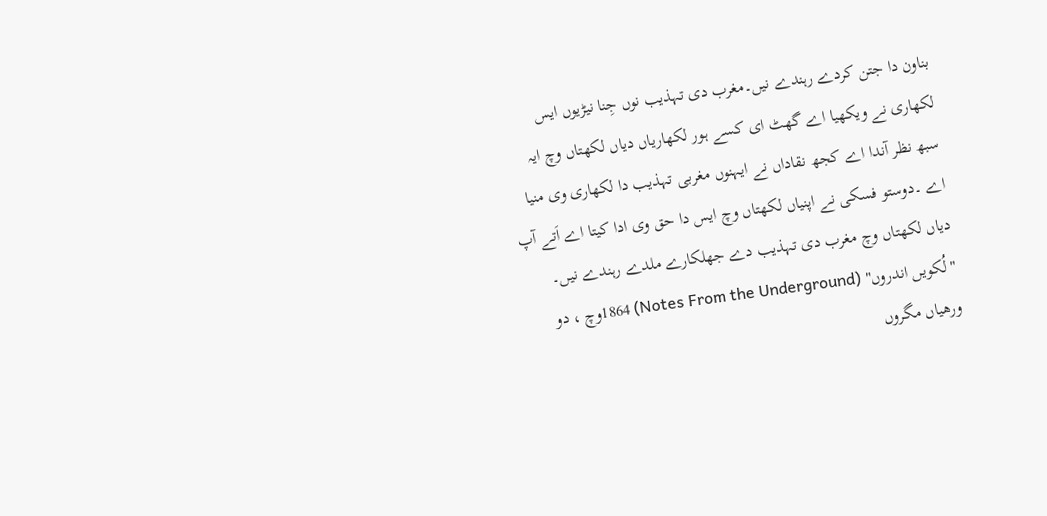بناون دا جتن کردے رہندے نیں۔مغرب دی تہذیب نوں جِنا نیڑیوں ایس لکھاری نے ویکھیا اے گھٹ ای کسے ہور لکھاریاں دیاں لکھتاں وچ ایہ سبھ نظر آندا اے کجھ نقاداں نے ایہنوں مغربی تہذیب دا لکھاری وی منیا اے ۔دوستو فسکی نے اپنیاں لکھتاں وچ ایس دا حق وی ادا کیتا اے اَتے آپ دیاں لکھتاں وچ مغرب دی تہذیب دے جھلکارے ملدے رہندے نیں۔ "لُکویں اندروں" (Notes From the Underground) 1864وچ ، دو ورھیاں مگروں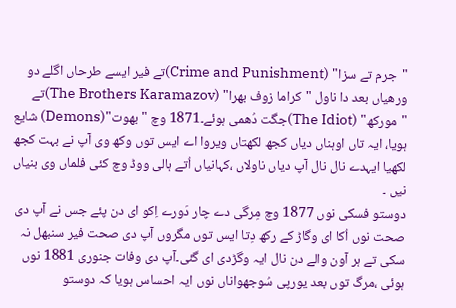"جرم تے سزا" (Crime and Punishment)تے فیر ایسے طرحاں اگلے دو ورھیاں بعد دا ناول "کراما زوف بھرا" (The Brothers Karamazov)تے "مورکھ" (The Idiot)جگت دُھمی ہوئے۔1871 وچ " بھوت"(Demons) شایع ہویا، ایہ تاں اوہناں دیاں کجھ لکھتاں ویروا اے ایس توں وکھ وی آپ نے بہت کجھ لکھیا ایہدے نال نال آپ دیاں ناولاں ،کہانیاں اُتے ہالی ووڈ وچ کئی فلماں وی بنیاں نیں ۔
دوستو فسکی نوں 1877 وچ مِرگی دے چار دَورے اِکو ای دن پئے جس نے آپ دی صحت نوں اُکا ای وگاڑ کے رکھ دِتا ایس توں مگروں آپ دی صحت فیر سنبھل نہ سکی تے ہر آون والے دن نال ایہ وگڑدی ای گئی۔آپ دی وفات جنوری 1881 نوں ہوئی ،مرگ توں بعد یورپی سُوجھواناں نوں ایہ احساس ہویا کہ دوستو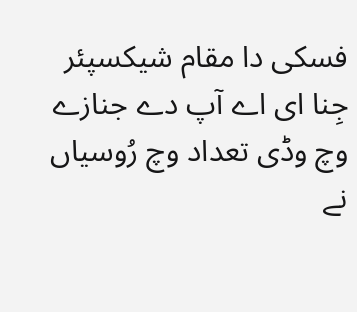فسکی دا مقام شیکسپئر جِنا ای اے آپ دے جنازے وچ وڈی تعداد وچ رُوسیاں نے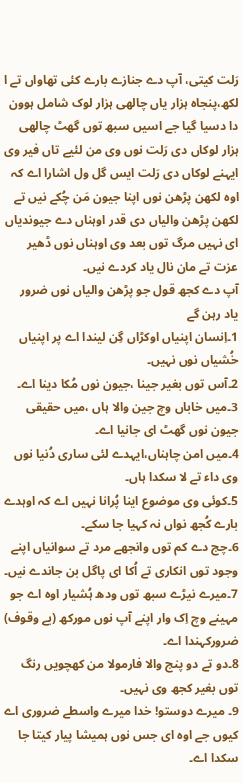رَلت کیتی، آپ دے جنازے بارے کئی تھاواں تے ا لکھ،پنجاہ ہزار یاں چالھی ہزار لوک شامل ہوون دا دسیا گیا جے اسیں سبھ توں گھٹ چالھی ہزار لوکاں دی رَلت نوں وی من لئیے تاں فیر وی ایہنے لوکاں دی رَلت ایس گل ول اشارا اے کہ اوہ لکھن پڑھن نوں اپنا جیون مَن چُکے نیں تے لکھن پڑھن والیاں دی قدر اوہناں دے جیوندیاں ای نہیں مرگ توں بعد وی اوہناں نوں ڈھیر عزت تے مان نال یاد کردے نیں۔
آپ دے کجھ قول جو پڑھن والیاں نوں ضرور یاد رہن گے
1۔اِنسان اپنیاں اوکڑاں گِن لیندا اے پر اپنیاں خُشیاں نوں نہیں۔
2۔آس توں بغیر جینا ،جیون نوں مُکا دینا اے۔
3۔میں خاباں وچ جین والا ہاں ،میں حقیقی جیون نوں گھٹ ای جانیا اے۔
4۔میں امن چاہناں،ایہدے لئی ساری دُنیا نوں وی داء تے لا سکدا ہاں۔
5۔کوئی وی موضوع اینا پُرانا نہیں اے کہ اوہدے بارے کُجھ نواں نہ کہیا جا سکے۔
6۔چج دے کم توں وانجھے مرد تے سوانیاں اپنے وجود توں انکاری تے اُکا ای پاگل بن جاندے نیں۔
7۔میرے نیڑے سبھ توں ودھ ہُشیار اوہ اے جو مہینے وچ اِک وار اپنے آپ نوں مورکھ (بے وقوف) ضرورکہندا اے۔
8۔دو تے دو پنج والا فارمولا من کھچویں رنگ توں بغیر کجھ وی نہیں۔
9۔ میرے دوستو! خدا میرے واسطے ضروری اے کیوں جے اوہ ای جس نوں ہمیشا پیار کیتا جا سکدا اے۔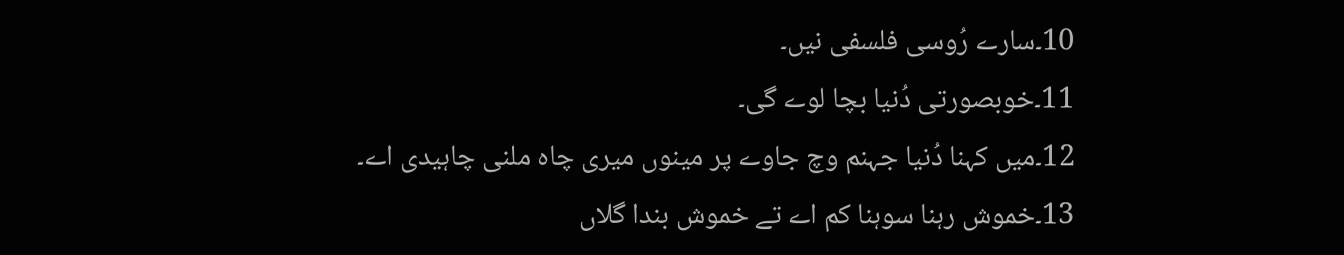10۔سارے رُوسی فلسفی نیں۔
11۔خوبصورتی دُنیا بچا لوے گی۔
12۔میں کہنا دُنیا جہنم وچ جاوے پر مینوں میری چاہ ملنی چاہیدی اے۔
13۔خموش رہنا سوہنا کم اے تے خموش بندا گلاں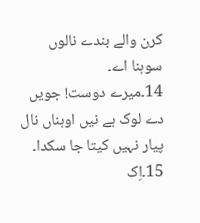کرن والے بندے نالوں سوہنا اے۔
14۔میرے دوست! جویں دے لوک ہے نیں اوہناں نال پیار نہیں کیتا جا سکدا۔
15۔اِک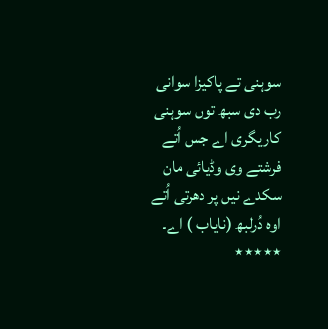سوہنی تے پاکیزا سوانی رب دی سبھ توں سوہنی کاریگری اے جس اُتے فرشتے وی وڈیائی مان سکدے نیں پر دھرتی اُتے اوہ دُرلبھ (نایاب ) اے۔
٭٭٭٭٭